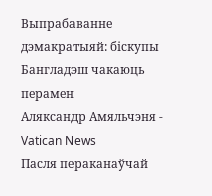Выпрабаванне дэмакратыяй: біскупы Бангладэш чакаюць перамен
Аляксандр Амяльчэня - Vatican News
Пасля пераканаўчай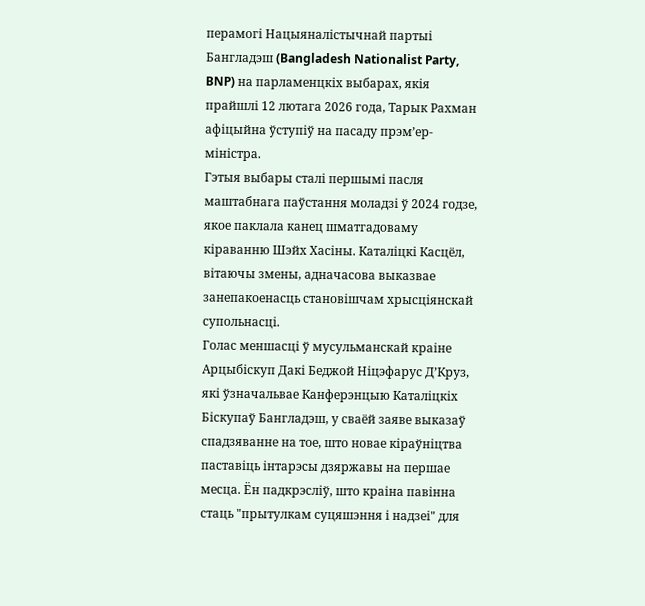перамогі Нацыяналістычнай партыі Бангладэш (Bangladesh Nationalist Party, BNP) на парламенцкіх выбарах, якія прайшлі 12 лютага 2026 года, Тарык Рахман афіцыйна ўступіў на пасаду прэм’ер-міністра.
Гэтыя выбары сталі першымі пасля маштабнага паўстання моладзі ў 2024 годзе, якое паклала канец шматгадоваму кіраванню Шэйх Хасіны. Каталіцкі Касцёл, вітаючы змены, адначасова выказвае занепакоенасць становішчам хрысціянскай супольнасці.
Голас меншасці ў мусульманскай краіне
Арцыбіскуп Дакі Беджой Ніцэфарус Д’Круз, які ўзначальвае Канферэнцыю Каталіцкіх Біскупаў Бангладэш, у сваёй заяве выказаў спадзяванне на тое, што новае кіраўніцтва паставіць інтарэсы дзяржавы на першае месца. Ён падкрэсліў, што краіна павінна стаць "прытулкам суцяшэння і надзеі" для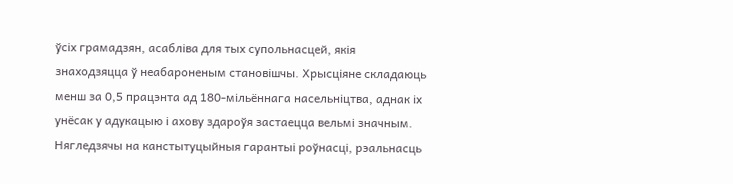ўсіх грамадзян, асабліва для тых супольнасцей, якія знаходзяцца ў неабароненым становішчы. Хрысціяне складаюць менш за 0,5 працэнта ад 180-мільённага насельніцтва, аднак іх унёсак у адукацыю і ахову здароўя застаецца вельмі значным.
Нягледзячы на канстытуцыйныя гарантыі роўнасці, рэальнасць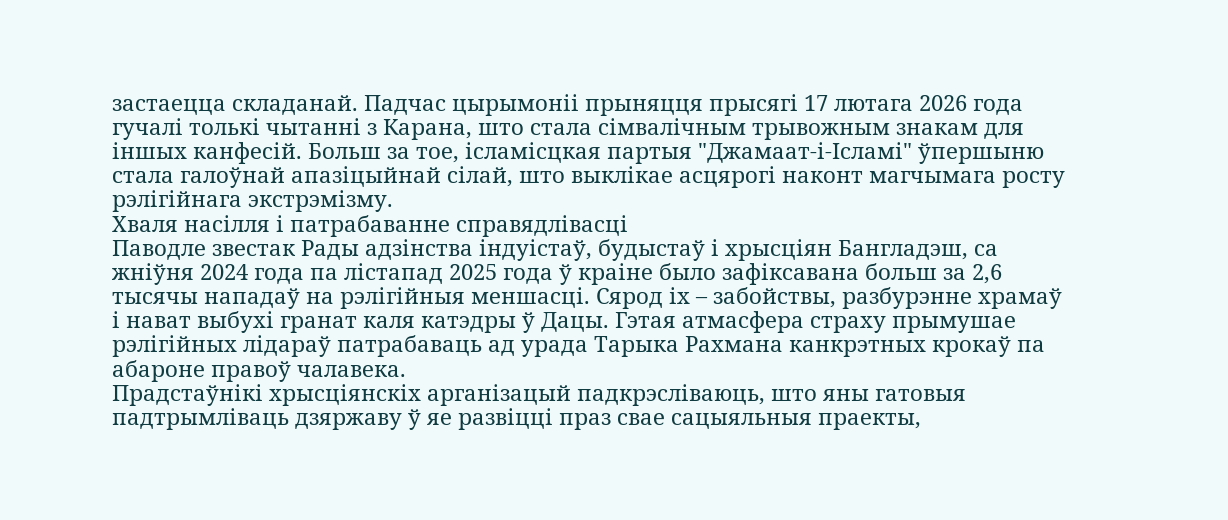застаецца складанай. Падчас цырымоніі прыняцця прысягі 17 лютага 2026 года гучалі толькі чытанні з Карана, што стала сімвалічным трывожным знакам для іншых канфесій. Больш за тое, ісламісцкая партыя "Джамаат-і-Ісламі" ўпершыню стала галоўнай апазіцыйнай сілай, што выклікае асцярогі наконт магчымага росту рэлігійнага экстрэмізму.
Хваля насілля і патрабаванне справядлівасці
Паводле звестак Рады адзінства індуістаў, будыстаў і хрысціян Бангладэш, са жніўня 2024 года па лістапад 2025 года ў краіне было зафіксавана больш за 2,6 тысячы нападаў на рэлігійныя меншасці. Сярод іх – забойствы, разбурэнне храмаў і нават выбухі гранат каля катэдры ў Дацы. Гэтая атмасфера страху прымушае рэлігійных лідараў патрабаваць ад урада Тарыка Рахмана канкрэтных крокаў па абароне правоў чалавека.
Прадстаўнікі хрысціянскіх арганізацый падкрэсліваюць, што яны гатовыя падтрымліваць дзяржаву ў яе развіцці праз свае сацыяльныя праекты,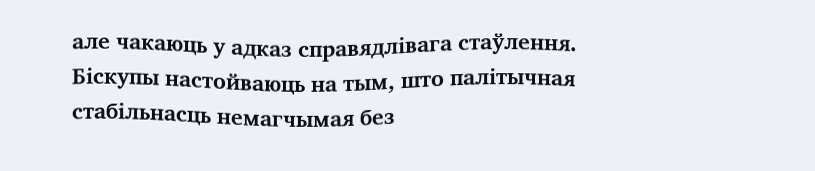але чакаюць у адказ справядлівага стаўлення.
Біскупы настойваюць на тым, што палітычная стабільнасць немагчымая без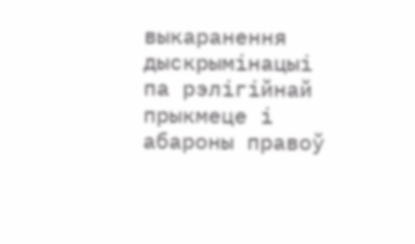выкаранення дыскрымінацыі па рэлігійнай прыкмеце і абароны правоў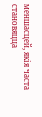меншасцей, якія часта становяцца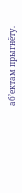аб’ектам прыгнёту.